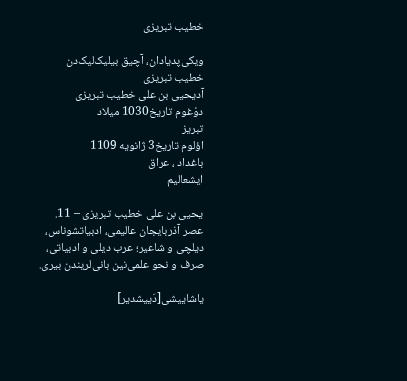خطیب تبریزی

ویکی‌پدیادان، آچیق بیلیک‌لیک‌دن
خطیب تبریزی
آدیحیی بن علی خطیب تبریزی
دوْغوم تاریخ1030 میلاد
تبریز
اؤلوم تاریخ3 ژانویه 1109
باغداد ، عراق
ایشعالیم

یحیی بن علی خطیب تبریزی – 11. عصر آذربایجان عالیمی، ادبیاتشوناس، دیلچی و شاعیر؛ عرب دیلی و ادبیاتی، صرف و نحو علمی‌نین بانی‌لریندن بیری.

یاشاییشی[دَییشدیر]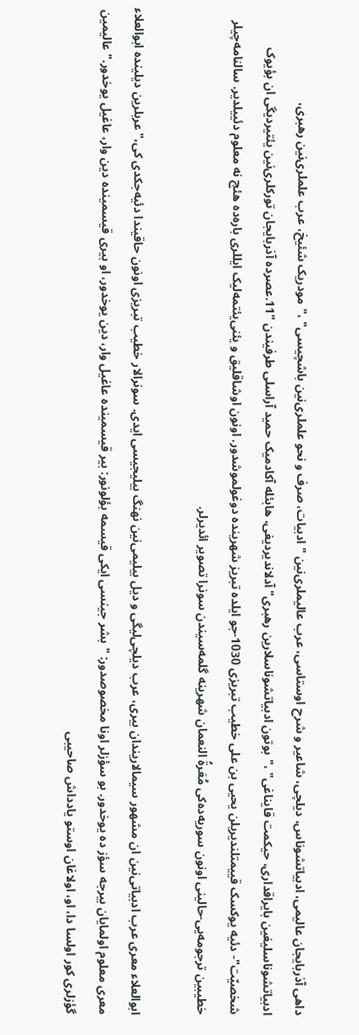داهی آذربایجان عالیمی، ادبیاتشوناس، دیلچی، شاعیر و شرح اوستاسی، عرب عالیملری‌نین "ادبیات، صرف و نحو علملری‌نین باشچیسی" ،"مودریک شئیخ، عرب علملری‌نین رهبری، ادبیاتشوناسلیغین بایراقداری، حیکمت قایناغی" ،"بوتون ادبیاتشوناسلارین رهبری" آدلاندیردیغی، هابئله آکادمیک حمید آراسلی طرفیندن "11.عصرده آذربایجان تورکلری‌نین یئتیردیگی ان بؤیوک شخصیّت"- دئیه یوکسک قییمتلندیریلن یحیی بن علی خطیب تبریزی 1030-جو ایلده تبریز شهرینده دوغولموشدور. اونون اوشاقلیق و یئنی‌یئتمه‌لیک ایللری باره‌ده هئچ نه معلوم دئییلدیر. سالنامه‌چیلر خطیبین ترجومه‌یی-حالینی اونون سوریه‌ده‌کی مُعَرةُ النعمان شهرینه گلمه‌سیندن سونرا تصویر ائدیرلر.

ابوالعلاء معری عرب ادبیاتی‌نین ان مشهور سیمالاریندان بیری، عرب دیلچی‌لیگی و دیل بیلیمی‌نین نهنگ بیلیجیسی ایدی. سونرالار خطیب تبریزی اونون حاقیندا دئیه‌جکدی کی،" عربلرین دیلینده ابوالعلاء معری معلوم اولمایان بیرجه سؤز ده یوخدور. بو سؤزلر اونا مخصوصدور: "بشر جینسی ایکی قیسمه بؤلونور: بیر قیسمینده عاغیل وار، دین یوخدور، او بیری قیسمینده دین وار، عاغیل یوخدور." عالیمین گؤزلری کور اولسا دا، او، اولاغان اوستو یادداش صاحیبی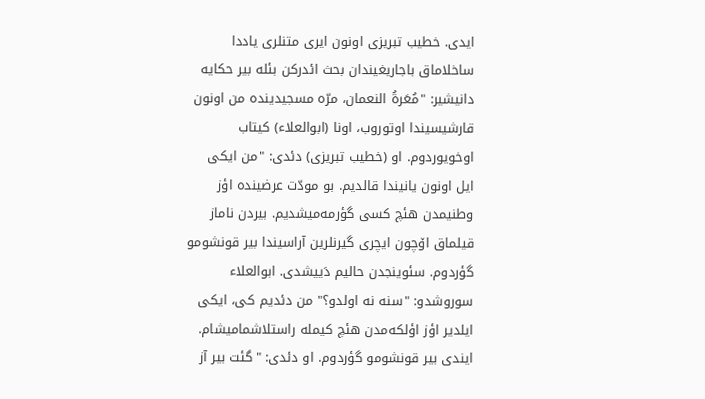ایدی. خطیب تبریزی اونون ایری متنلری یاددا ساخلاماق باجاریغیندان بحث ائدرکن بئله بیر حکایه دانیشیر: "مُعَرةُ النعمان، مرّه مسجیدینده من اونون قارشیسیندا اوتوروب، اونا (ابوالعلاء) کیتاب اوخویوردوم. او (خطیب تبریزی) دئدی: "من ایکی ایل اونون یا‌نیندا قالدیم. بو مودّت عرضینده اؤز وطنیمدن هئچ کسی گؤرمه‌میشدیم. بیردن ناماز قیلماق اۆچون ایچری گیرنلرین آراسیندا بیر قونشومو گؤردوم. سئوینجدن حالیم دَییشدی. ابوالعلاء سوروشدو: "سنه نه اولدو؟" من دئدیم کی، ایکی ایلدیر اؤز اؤلکه‌مدن هئچ کیمله راستلاشمامیشام. ایندی بیر قونشومو گؤردوم. او دئدی: "گئت بیر آز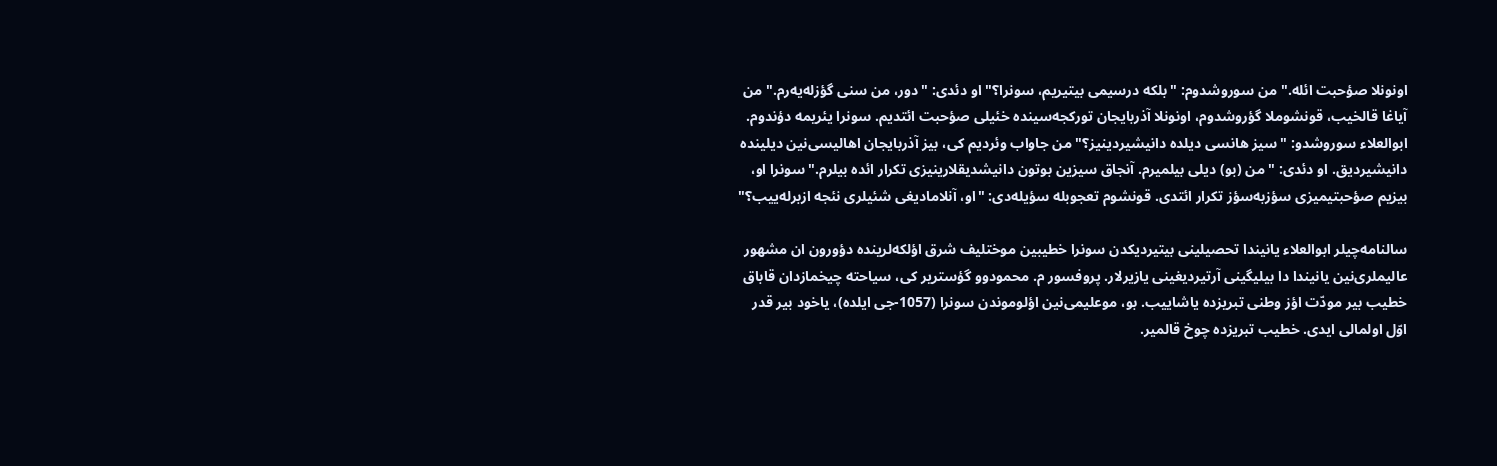اونونلا صؤحبت ائله." من سوروشدوم: "بلکه درسیمی بیتیریم، سونرا؟" او دئدی: "دور، من سنی گؤزله‌یه‌رم." من آیاغا قالخیب، قونشوملا گؤروشدوم، اونونلا آذربایجان تورکجه‌سینده خئیلی صؤحبت ائتدیم. سونرا یئریمه دؤندوم. ابوالعلاء سوروشدو: "سیز هانسی دیلده دانیشیردینیز؟" من جاواب وئردیم کی، بیز آذربایجان اهالیسی‌نین دیلینده دانیشیردیق. او دئدی: "من (بو) دیلی بیلمیرم. آنجاق سیزین بوتون دانیشدیقلارینیزی تکرار ائده بیلرم." سونرا او، بیزیم صؤحبتیمیزی سؤزبه‌سؤز تکرار ائتدی. قونشوم تعجوبله سؤیله‌دی: "او، آنلامادیغی شئیلری نئجه ازبرله‌ییب؟"

سالنامه‌چیلر ابوالعلاء یا‌نیندا تحصیلینی بیتیردیکدن سونرا خطیبین موختلیف شرق اؤلکه‌لرینده دؤورون ان مشهور عالیملری‌نین یا‌نیندا دا بیلیگینی آرتیردیغینی یازیرلار. پروفسور م. محمودوو گؤستریر کی، سیاحته چیخمازدان قاباق خطیب بیر مودّت اؤز وطنی تبریزده یاشاییب. بو، موعلیمی‌نین اؤلوموندن سونرا (1057-جی ایلده)، یاخود بیر قدر اوّل اولمالی ایدی. خطیب تبریزده چوخ قالمیر.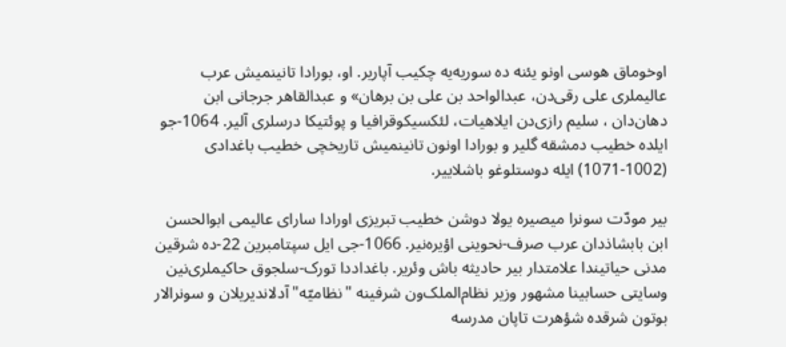اوخوماق هو‌سی اونو یئنه ده سوریه‌یه چکیب آپاریر. او، بورادا تا‌نینمیش عرب عالیملری علی رقی‌دن، عبدالواحد بن علی بن برهان» و عبدالقاهر جرجانی ابن دهان‌دان ، سلیم رازی‌دن ایلاهیات، لئکسیکوقرافیا و پوئتیکا درسلری آلیر. 1064-جو ایلده خطیب دمشقه گلیر و بورادا اونون تا‌نینمیش تاریخچی خطیب باغدادی (1002-1071) ایله دوستلوغو باشلاییر.

بیر مودّت سونرا میصیره یولا دوشن خطیب تبریزی اورادا سارای عالیمی ابوالحسن ابن بابشاذدان عرب صرف-نحوینی اؤیره‌نیر. 1066-جی ایل سپتامبرین 22-ده شرقین مدنی حیاتیندا علامتدار بیر حادیثه باش وئریر. باغداددا تورک-سلجوق حاکیملری‌نین وسایتی حسابینا مشهور وزیر نظام‌الملک‌ون شرفینه "نظامیّه" آدلاندیریلان و سونرالار بوتون شرقده شؤهرت تاپان مدرسه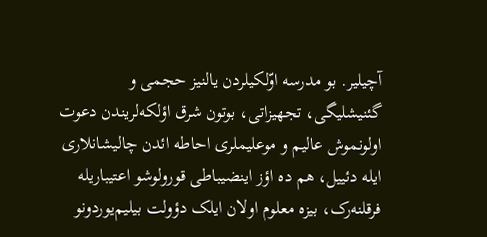آچیلیر. بو مدرسه اوّلکیلردن یالنیز حجمی و گئنیشلیگی، تجهیزاتی، بوتون شرق اؤلکه‌لریندن دعوت اولونموش عالیم و موعلیملری احاطه ائدن چالیشانلاری ایله دئییل، هم ده اؤز اینضیباطی قورولوشو اعتیباریله فرقلنه‌رک، بیزه معلوم اولان ایلک دؤولت بیلیم‌یوردونو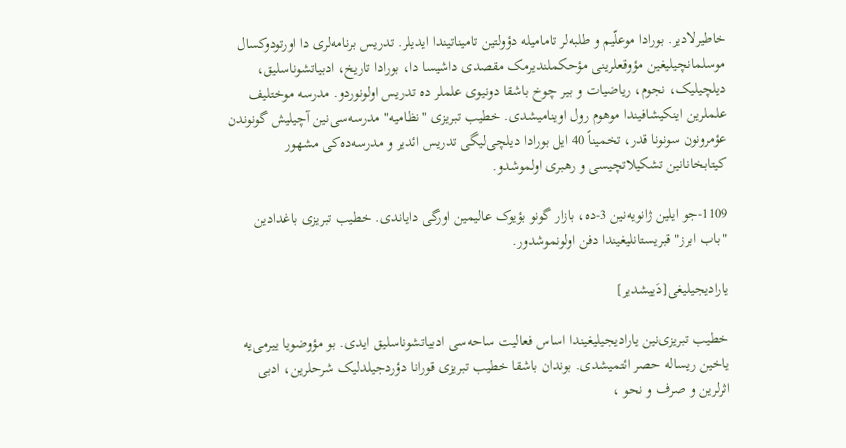خاطیرلادیر. بورادا موعلّیم و طلبه‌لر تامامیله دؤولتین تامیناتیندا ایدیلر. تدریس برنامه‌لری دا اورتودوکسال موسلمانچیلیغین مؤوقعلرینی مؤحکملندیرمک مقصدی داشیسا دا، بورادا تاریخ، ادبیاتشوناسلیق، دیلچیلیک، نجوم، ریاضیات و بیر چوخ باشقا دونیوی علملر ده تدریس اولونوردو. مدرسه موختلیف علملرین اینکیشافیندا موهوم رول اوینامیشدی. خطیب تبریزی "نظامیه" مدرسه‌سی‌نین آچیلیش گونوندن عؤمرونون سونونا قدر، تخمیناً 40 ایل بورادا دیلچی‌لیگی تدریس ائدیر و مدرسه‌ده‌کی مشهور کیتابخانا‌نین تشکیلاتچیسی و رهبری اولموشدو.

1109-جو ایلین ژانویه‌نین 3-ده، بازار گونو بؤیوک عالیمین اورگی دایاندی. خطیب تبریزی باغدادین "باب ابرز" قبریستانلیغیندا دفن اولونموشدور.

یارادیجیلیغی[دَییشدیر]

خطیب تبریزی‌نین یارادیجیلیغیندا اساس فعالیت ساحه‌سی ادبیاتشوناسلیق ایدی. بو مؤوضویا ییرمی‌یه یاخین ریساله حصر ائتمیشدی. بوندان باشقا خطیب تبریزی قورانا دؤردجیلدلیک شرحلرین، ادبی اثرلرین و صرف و نحو ،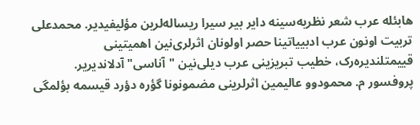هابئله عرب شعر نظریه‌سینه دایر بیر سیرا ریساله‌لرین مؤلیفیدیر. محمدعلی تربیت اونون عرب ادبییاتینا حصر اولونان اثرلری‌نین اهمیتینی قییمتلندیره‌رک، خطیب تبریزینی عرب دیلی‌نین "آناسی" آدلاندیریر. پروفسور م. محمودوو عالیمین اثرلرینی مضمونونا گؤره دؤرد قیسمه بؤلمگی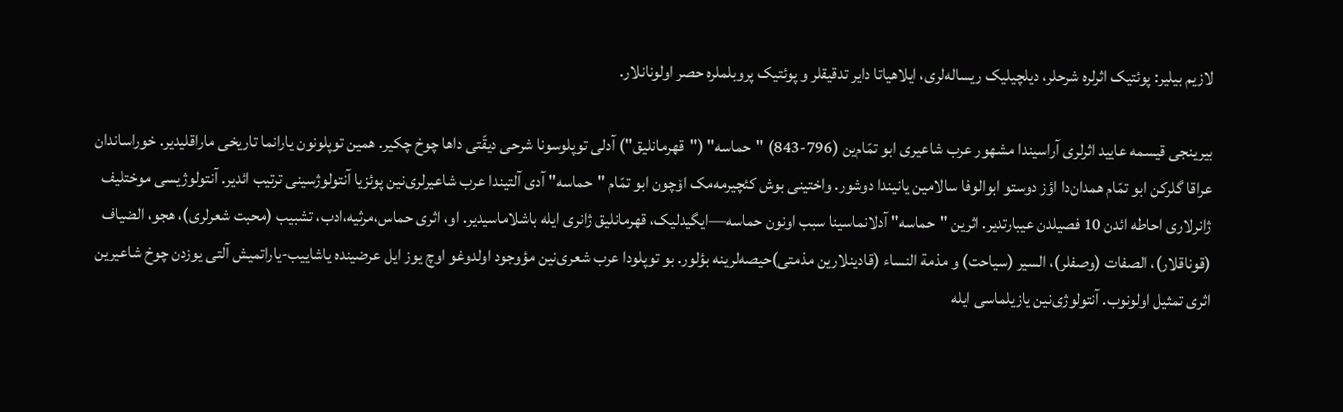لازیم بیلیر: پوئتیک اثرلره شرحلر، دیلچیلیک ریساله‌لری، ایلاهیاتا دایر تدقیقلر و پوئتیک پروبلملره حصر اولونانلار.

بیرینجی قیسمه عایید اثرلری آراسیندا مشهور عرب شاعیری ابو تمّام‌ین (796-843) "حماسه" ("قهرمانلیق") آدلی توپلوسونا شرحی دیقّتی داها چوخ چکیر. همین توپلونون یارانما تاریخی ماراقلیدیر. خوراساندان عراقا گلرکن ابو تمّام‌ همدان‌دا اؤز دوستو ابوالوفا سالامین یا‌نیندا دوشور. واختینی بوش کئچیرمه‌مک اۆچون ابو تمّام‌ "حماسه" آدی آلتیندا عرب شاعیرلری‌نین پوئزیا آنتولوژسینی ترتیب ائدیر. آنتولوژیسی موختلیف ژانرلاری احاطه ائدن 10 فصیلدن عیبارتدیر. اثرین "حماسه" آدلانماسینا سبب اونون حماسه—ایگیدلیک، قهرمانلیق ژانری ایله باشلاماسیدیر. او، اثری حماس،مرثیه،ادب، تشبیب (محبت شعرلری)، هجو، الضیاف (قوناقلار)، الصفات (وصفلر)، السیر (سیاحت) و مذمة النساء (قادینلارین مذمتی)حیصه‌لرینه بؤلور. بو توپلودا عرب شعری‌نین مؤوجود اولدوغو اوچ یوز ایل عرضینده یاشاییب-یاراتمیش آلتی یوزدن چوخ شاعیرین اثری تمثیل اولونوب. آنتولوژی‌نین یازیلماسی ایله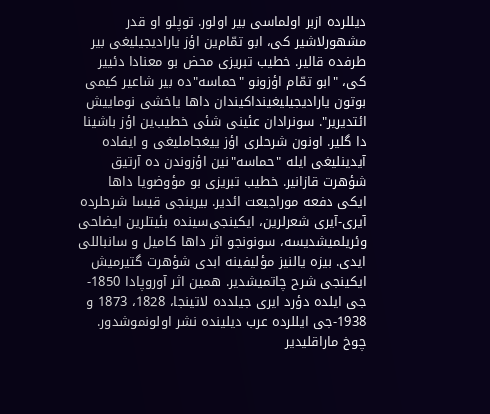دیللرده ازبر اولماسی بیر اولور. توپلو او قدر مشهورلاشیر کی، ابو تمّام‌‌ین اؤز یارادیجیلیغی بیر طرفده قالیر. خطیب تبریزی محض بو معنادا دئییر کی، "ابو تمّام‌ اؤزونو "حماسه"ده بیر شاعیر کیمی بوتون یارادیجیلیغینداکیندان داها یاخشی نوماییش ائتدیریر". سونرادان عئینی شئی خطیب‌ین اؤز باشینا دا گلیر. اونون شرحلری اؤز ییغجاملیغی و ایفاده آیدینلیغی ایله "حماسه"نین اؤزوندن ده آرتیق شؤهرت قازانیر. خطیب تبریزی بو مؤوضویا داها ایکی دفعه موراجیعت ائدیر. بیرینجی قیسا شرحلرده آیری-آیری شعرلرین، ایکینجی‌سینده بئیتلرین ایضاحی وئریلمیشدیسه، سونونجو اثر داها کامیل و سانباللی ایدی. بیزه یالنیز مؤلیفینه ابدی شؤهرت گتیرمیش ایکینجی شرح چاتمیشدیر. همین اثر آوروپادا 1850-جی ایلده دؤرد ایری جیلدده لاتینجا، 1828، 1873 و 1938-جی ایللرده عرب دیلینده نشر اولونموشدور. چوخ ماراقلیدیر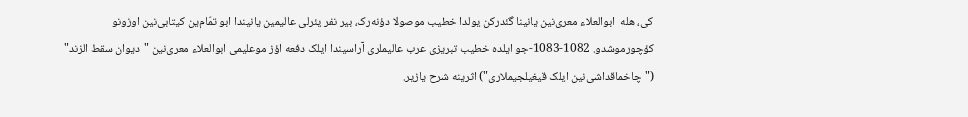کی، هله  ابوالعلاء معری‌نین یا‌نینا گئدرکن یولدا خطیب موصولا دؤنه‌رک، بیر نفر یئرلی عالیمین یا‌نیندا ابو تمّام‌‌ین کیتابی‌نین اوزونو کؤچورموشدو. 1082-1083-جو ایلده خطیب تبریزی عرب عالیملری آراسیندا ایلک دفعه اؤز موعلیمی ابوالعلاء معری‌نین "دیوان سقط الزند" ("چاخماقداشی‌نین ایلک قیغیلجیملاری") اثرینه شرح یازیر.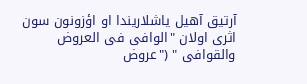آرتیق آهیل یاشلاریندا او اؤزونون سون اثری اولان "الوافی فی العروض والقوافی " ("عروض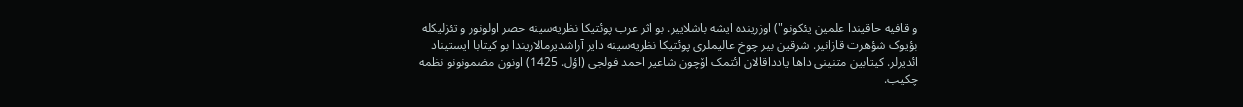و قافیه حاقیندا علمین یئکونو") اوزرینده ایشه باشلاییر. بو اثر عرب پوئتیکا نظریه‌سینه حصر اولونور و تئزلیکله بؤیوک شؤهرت قازانیر. شرقین بیر چوخ عالیملری پوئتیکا نظریه‌سینه دایر آراشدیرمالاریندا بو کیتابا ایستیناد ائدیرلر. کیتابین متنینی داها یادداقالان ائتمک اۆچون شاعیر احمد فولجی (اؤل. 1425) اونون مضمونونو نظمه چکیب.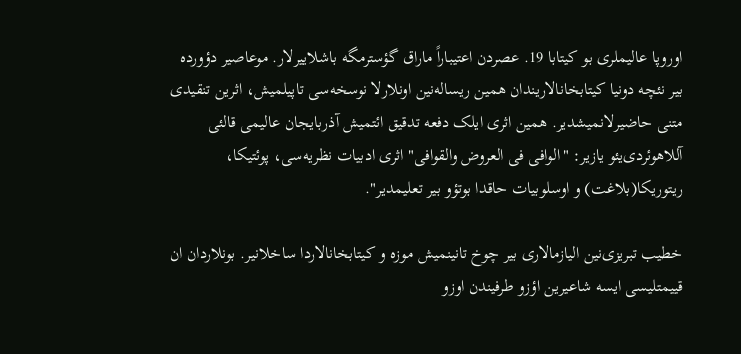اوروپا عالیملری بو کیتابا 19. عصردن اعتیباراً ماراق گؤسترمگه باشلاییرلار. موعاصیر دؤورده بیر نئچه دونیا کیتابخانالاریندان همین ریساله‌‌نین اونلارلا نوسخه‌سی تاپیلمیش، اثرین تنقیدی متنی حاضیرلانمیشدیر. همین اثری ایلک دفعه تدقیق ائتمیش آذربایجان عالیمی قالئی آللاهوئردی‌یئو یازیر: "الوافی فی العروض والقوافی" اثری ادبیات نظریه‌سی، پوئتیکا، ریتوریکا(بلاغت) و اوسلوبیات حاقدا بوتؤو بیر تعلیمدیر".

خطیب تبریزی‌نین الیازمالاری بیر چوخ تا‌نینمیش موزه و کیتابخانالاردا ساخلانیر. بونلاردان ان قییمتلیسی ایسه شاعیرین اؤزو طرفیندن اوزو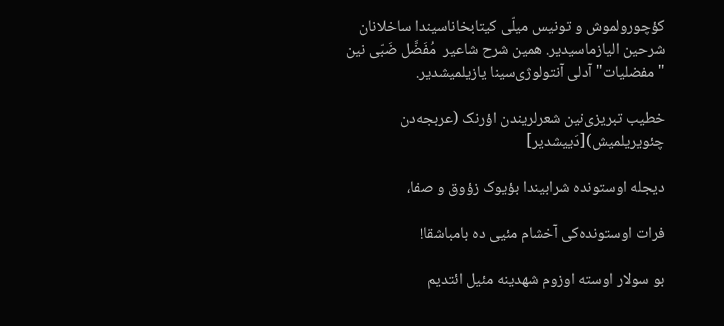کؤچورولموش و تونیس میلّی کیتابخاناسیندا ساخلانان شرحین الیازماسیدیر. همین شرح شاعیر  مُفَضَّل ‌ضَبّی‌ ‌نین "مفضلیات" آدلی آنتولوژی‌سینا یازیلمیشدیر.

خطیب تبریزی‌نین شعرلریندن اؤرنک (عربجه‌دن چئویریلمیش)[دَییشدیر]

دیجله اوستونده شرابیندا بؤیوک زؤوق و صفا،

فرات اوستونده‌کی آخشام مئیی ده بامباشقا!

بو سولار اوسته اوزوم شهدینه مئیل ائتدیم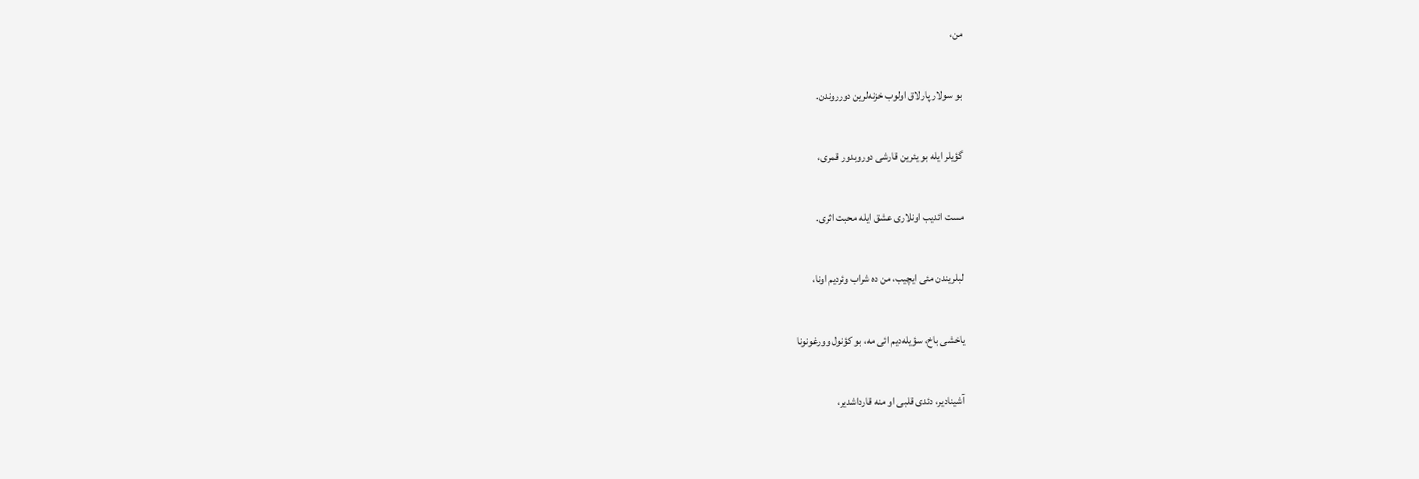من،

بو سولار پارلاق اولوب خزنه‌لرین دورروندن.

گؤیلر ایله بو یئرین قارشی دوروبدور قمری،

مست ائدیب اونلاری عشق ایله محبت اثری.

لبلریندن مئی ایچیب، من ده شراب وئردیم اونا،

یاخشی باخ، سؤیله‌دیم ائی مه، بو کؤنول وورغونونا

آشینادیر، دئدی قلبی او منه قارداشدیر،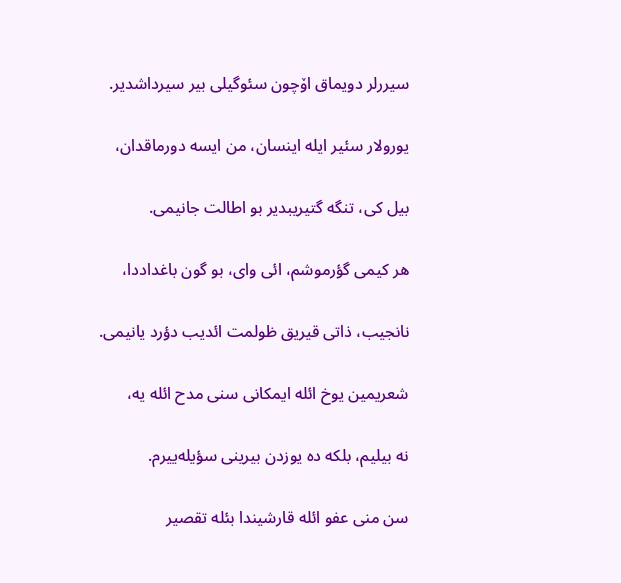سیررلر دویماق اۆچون سئوگیلی بیر سیرداشدیر.

یورولار سئیر ایله اینسان، من ایسه دورماقدان،

بیل کی، تنگه گتیریبدیر بو اطالت جانیمی.

هر کیمی گؤرموشم، ائی وای، بو گون باغداددا،

نانجیب، ذاتی قیریق ظولمت ائدیب دؤرد یانیمی.

شعریمین یوخ ائله ایمکانی سنی مدح ائله یه،

نه بیلیم، بلکه ده یوزدن بیرینی سؤیله‌ییرم.

سن منی عفو ائله قارشیندا بئله تقصیر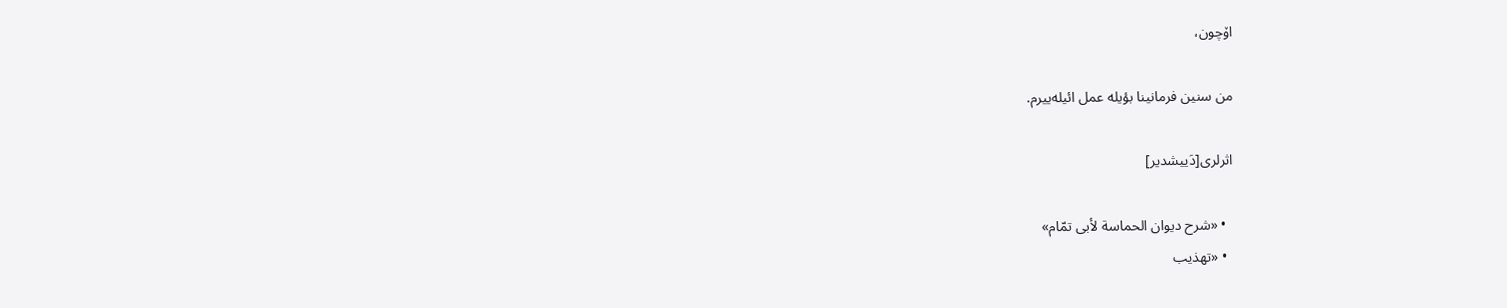اۆچون،

من سنین فرمانینا بؤیله عمل ائیله‌ییرم.

اثرلری[دَییشدیر]

  • «شرح دیوان الحماسة لأبی تمّام‌»
  • «تهذیب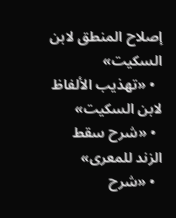إصلاح المنطق لابن السكیت»
  • «تهذیب الألفاظ لابن السكیت»
  • «شرح سقط الزند للمعری»
  • «شرح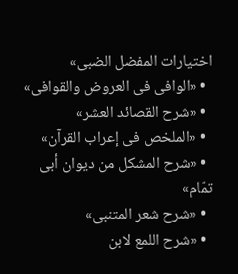اختیارات المفضل الضبی»
  • «الوافی فی العروض والقوافی»
  • «شرح القصائد العشر»
  • «الملخص فی إعراب القرآن»
  • «شرح المشكل من دیوان أبی تمّام‌»
  • «شرح شعر المتنبی»
  • «شرح اللمع لابن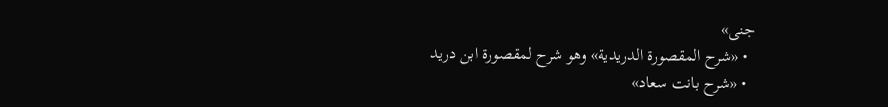جنی»
  • «شرح المقصورة الدریدیة» وهو شرح لمقصورة ابن درید
  • «شرح بانت سعاد»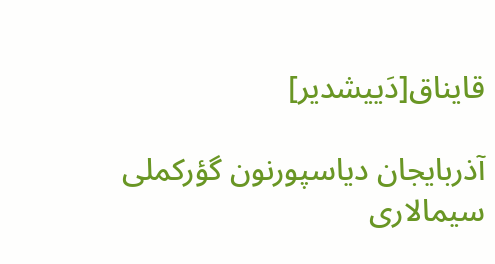قایناق[دَییشدیر]

آذربایجان دیاسپورنون گؤرکملی سیمالاری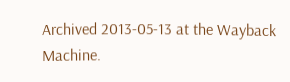Archived 2013-05-13 at the Wayback Machine.